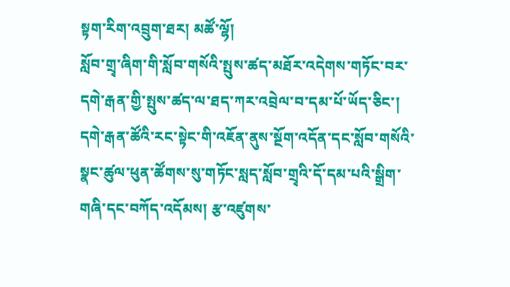སྟག་རིག་འབྲུག་ཐར། མཚོ་ལྷོ།
སློབ་གྲྭ་ཞིག་གི་སློབ་གསོའི་སྤུས་ཚད་མཐོར་འདེགས་གཏོང་བར་དགེ་རྒན་གྱི་སྤུས་ཚད་ལ་ཐད་ཀར་འབྲེལ་བ་དམ་པོ་ཡོད་ཅིང་། དགེ་རྒན་ཚོའི་རང་སྟེང་གི་འཇོན་ནུས་སྔོག་འདོན་དང་སློབ་གསོའི་སྣང་ཚུལ་ཕུན་ཚོགས་སུ་གཏོང་སླད་སློབ་གྲྭའི་དོ་དམ་པའི་སྒྲིག་གཞི་དང་བཀོད་འདོམས། རྩ་འཛུགས་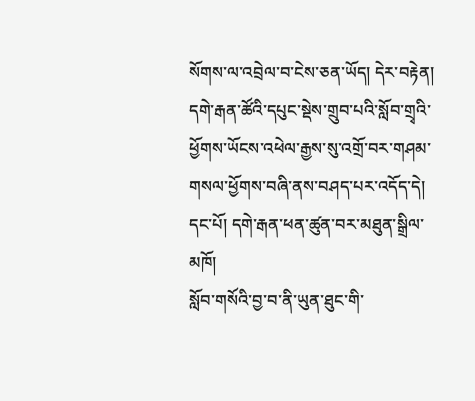སོགས་ལ་འབྲེལ་བ་ངེས་ཅན་ཡོད། དེར་བརྟེན། དགེ་རྒན་ཚོའི་དཔུང་སྡེས་གྲུབ་པའི་སློབ་གྲྭའི་ཕྱོགས་ཡོངས་འཕེལ་རྒྱས་སུ་འགྲོ་བར་གཤམ་གསལ་ཕྱོགས་བཞི་ནས་བཤད་པར་འདོད་དེ།
དང་པོ། དགེ་རྒན་ཕན་ཚུན་བར་མཐུན་སྒྲིལ་མཁོ།
སློབ་གསོའི་བྱ་བ་ནི་ཡུན་ཐུང་གི་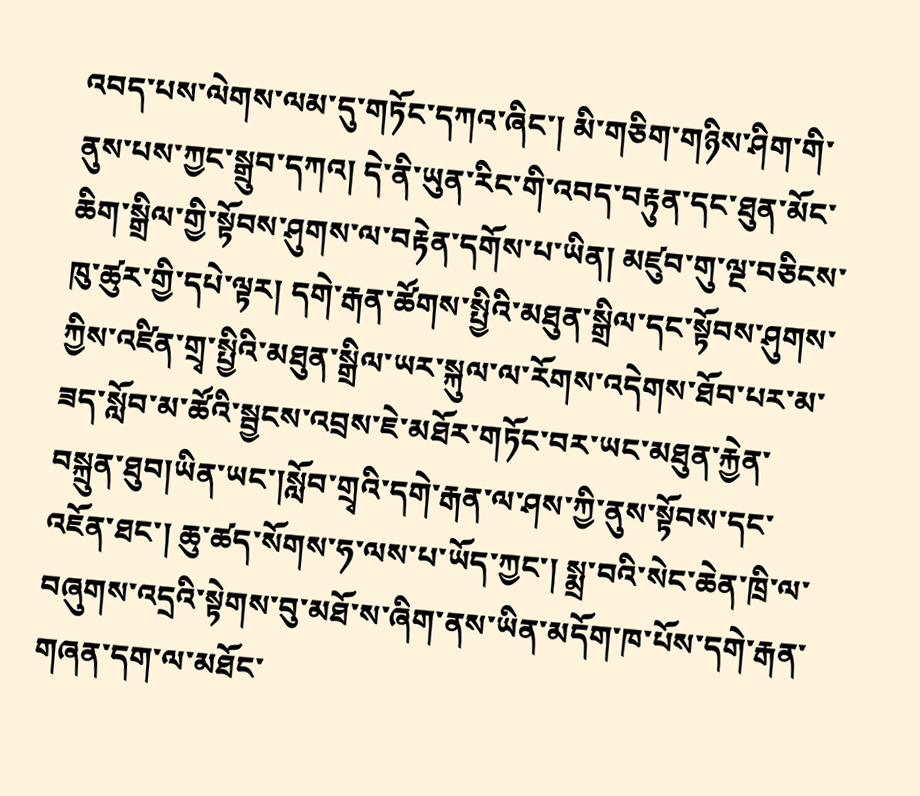འབད་པས་ལེགས་ལམ་དུ་གཏོང་དཀའ་ཞིང་། མི་གཅིག་གཉིས་ཤིག་གི་ནུས་པས་ཀྱང་སྒྲུབ་དཀའ། དེ་ནི་ཡུན་རིང་གི་འབད་བརྟུན་དང་ཐུན་མོང་ཆིག་སྒྲིལ་གྱི་སྟོབས་ཤུགས་ལ་བརྟེན་དགོས་པ་ཡིན། མཛུབ་གུ་ལྔ་བཅིངས་ཁུ་ཚུར་གྱི་དཔེ་ལྟར། དགེ་རྒན་ཚོགས་སྤྱིའི་མཐུན་སྒྲིལ་དང་སྟོབས་ཤུགས་ཀྱིས་འཛིན་གྲྭ་སྤྱིའི་མཐུན་སྒྲིལ་ཡར་སྐུལ་ལ་རོགས་འདེགས་ཐོབ་པར་མ་ཟད་སློབ་མ་ཚོའི་སྦྱངས་འབྲས་ཇེ་མཐོར་གཏོང་བར་ཡང་མཐུན་རྐྱེན་བསྐྲུན་ཐུབ།ཡིན་ཡང་།སློབ་གྲྭའི་དགེ་རྒན་ལ་ཤས་ཀྱི་ནུས་སྟོབས་དང་འཇོན་ཐང་། ཆུ་ཚད་སོགས་ཧ་ལས་པ་ཡོད་ཀྱང་། སྨྲ་བའི་སེང་ཆེན་ཁྲི་ལ་བཞུགས་འདྲའི་སྟེགས་བུ་མཐོ་ས་ཞིག་ནས་ཡིན་མདོག་ཁ་པོས་དགེ་རྒན་གཞན་དག་ལ་མཐོང་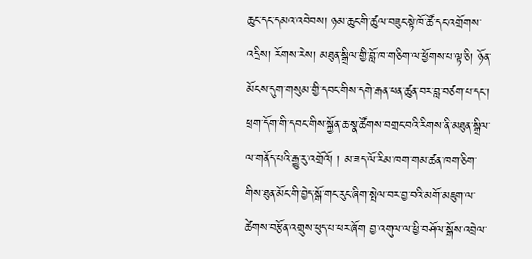ཆུང་དང་དམའ་འབེབས། ཉམ་ཆུང་གི་ཚུལ་བཟུང་སྟེ་ཁོ་ཚོ་དང་འགྲོགས་འདྲིས། རོགས་རེས། མཐུན་སྒྲིལ་གྱི་བློ་ཁ་གཅིག་ལ་ཕྱོགས་པ་ལྟ་ཅི། ཉོན་མོངས་དུག་གསུམ་གྱི་དབང་གིས་དགེ་རྒན་ཕན་ཚུན་བར་བླ་བཙག་པ་དང་། ཕྲག་དོག་གི་དབང་གིས་སྐྱོན་ཆ་སྣ་ཚོགས་བགྲང་བའི་རིགས་ནི་མཐུན་སྒྲིལ་ལ་གནོད་པའི་རྒྱུ་རུ་འགྲོའོ། ། མ་ཟད་ལོ་རིམ་ཁག་གམ་ཚན་ཁག་ཅིག་གིས་ཐུན་མོང་གི་བྱེད་སྒོ་གང་རུང་ཞིག་སྤེལ་བར་བྱ་བའི་མགོ་མཇུག་ལ་ཚེགས་བརྩོན་འགྲུས་ཕུད་པ་ཕར་ཞོག བྱ་འགུལ་ལ་ཕྱི་བཤོལ་སྒོས་འབྲེལ་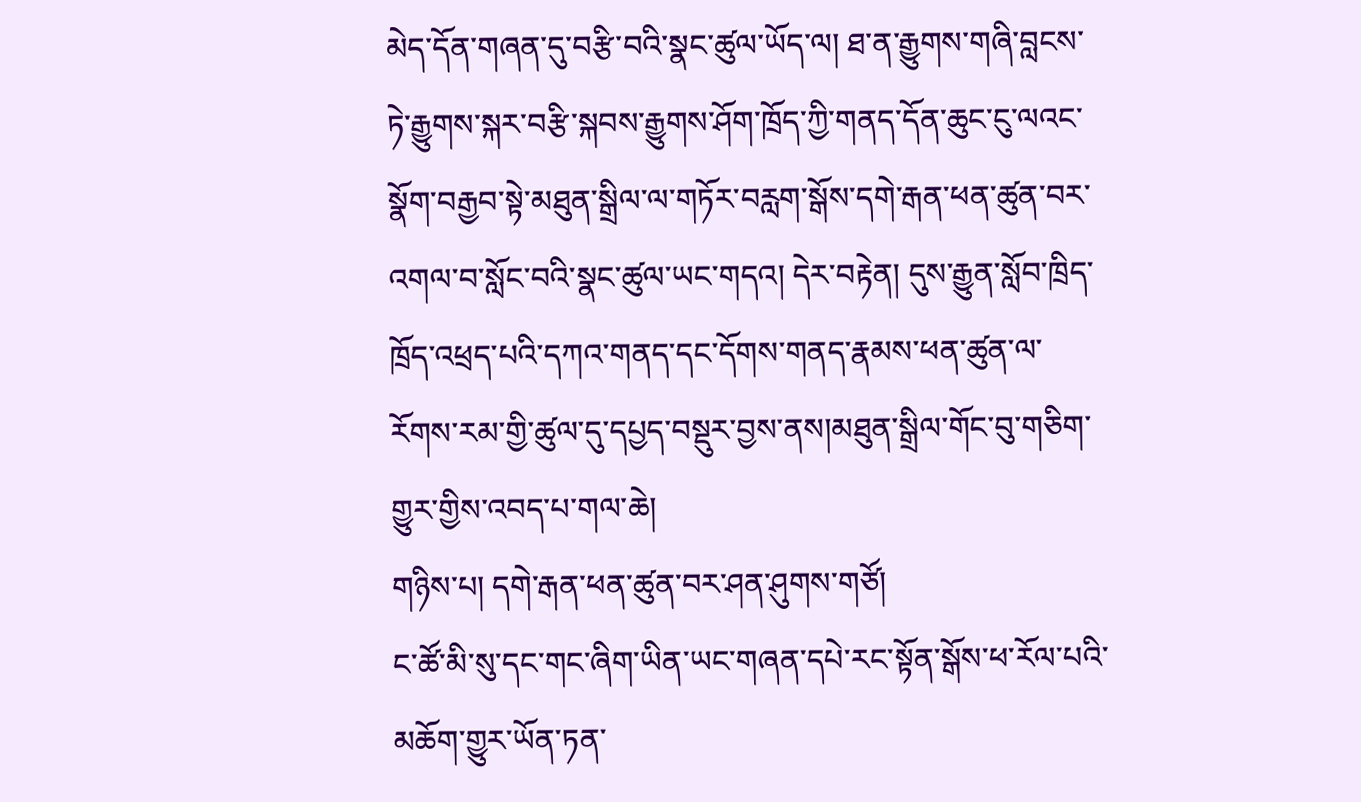མེད་དོན་གཞན་དུ་བརྩི་བའི་སྣང་ཚུལ་ཡོད་ལ། ཐ་ན་རྒྱུགས་གཞི་བླངས་ཏེ་རྒྱུགས་སྐར་བརྩི་སྐབས་རྒྱུགས་ཤོག་ཁྲོད་ཀྱི་གནད་དོན་ཆུང་ངུ་ལའང་སྣོག་བརྒྱབ་སྟེ་མཐུན་སྒྲིལ་ལ་གཏོར་བརླག་སྒོས་དགེ་རྒན་ཕན་ཚུན་བར་འགལ་བ་སློང་བའི་སྣང་ཚུལ་ཡང་གདའ། དེར་བརྟེན། དུས་རྒྱུན་སློབ་ཁྲིད་ཁྲོད་འཕྲད་པའི་དཀའ་གནད་དང་དོགས་གནད་རྣམས་ཕན་ཚུན་ལ་རོགས་རམ་གྱི་ཚུལ་དུ་དཔྱད་བསྡུར་བྱས་ནས།མཐུན་སྒྲིལ་གོང་བུ་གཅིག་གྱུར་གྱིས་འབད་པ་གལ་ཆེ།
གཉིས་པ། དགེ་རྒན་ཕན་ཚུན་བར་ཤན་ཤུགས་གཙོ།
ང་ཚོ་མི་སུ་དང་གང་ཞིག་ཡིན་ཡང་གཞན་དཔེ་རང་སྟོན་སྒོས་ཕ་རོལ་པའི་མཆོག་གྱུར་ཡོན་ཏན་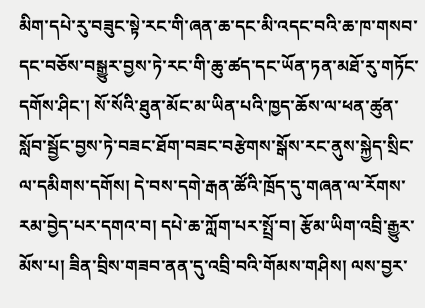མིག་དཔེ་རུ་བཟུང་སྟེ་རང་གི་ཞན་ཆ་དང་མི་འདང་བའི་ཆ་ཁ་གསབ་དང་བཅོས་བསྒྱུར་བྱས་ཏེ་རང་གི་ཆུ་ཚད་དང་ཡོན་ཏན་མཐོ་རུ་གཏོང་དགོས་ཤིང་། སོ་སོའི་ཐུན་མོང་མ་ཡིན་པའི་ཁྱད་ཆོས་ལ་ཕན་ཚུན་སློབ་སྦྱོང་བྱས་ཏེ་བཟང་ཐོག་བཟང་བརྩེགས་སྒོས་རང་ནུས་སྐྱེད་སྲིང་ལ་དམིགས་དགོས། དེ་བས་དགེ་རྒན་ཚོའི་ཁྲོད་དུ་གཞན་ལ་རོགས་རམ་བྱེད་པར་དགའ་བ། དཔེ་ཆ་ཀློག་པར་སྤྲོ་བ། རྩོམ་ཡིག་འབྲི་རྒྱུར་མོས་པ། ཟིན་བྲིས་གཟབ་ནན་དུ་འབྲི་བའི་གོམས་གཤིས། ལས་བྱར་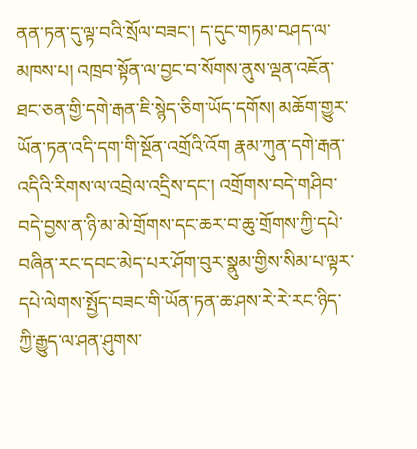ནན་ཏན་དུ་ལྟ་བའི་སྲོལ་བཟང་། ད་དུང་གཏམ་བཤད་ལ་མཁས་པ། འཁྲབ་སྟོན་ལ་བྱང་བ་སོགས་ནུས་ལྡན་འཇོན་ཐང་ཅན་གྱི་དགེ་རྒན་ཇི་སྙེད་ཅིག་ཡོད་དགོས། མཆོག་གྱུར་ཡོན་ཏན་འདི་དག་གི་སྔོན་འགྲོའི་འོག རྣམ་ཀུན་དགེ་རྒན་འདིའི་རིགས་ལ་འབྲེལ་འདྲིས་དང་། འགྲོགས་བདེ་གཤིབ་བདེ་བྱས་ན་ཉི་མ་མེ་གྲོགས་དང་ཆར་བ་ཆུ་གྲོགས་ཀྱི་དཔེ་བཞིན་རང་དབང་མེད་པར་ཤོག་བུར་སྣུམ་གྱིས་སིམ་པ་ལྟར་དཔེ་ལེགས་སྤྱོད་བཟང་གི་ཡོན་ཏན་ཆ་ཤས་རེ་རེ་རང་ཉིད་ཀྱི་རྒྱུད་ལ་ཤན་ཤུགས་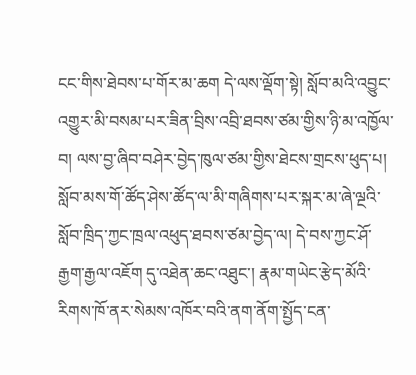ངང་གིས་ཐེབས་པ་གོར་མ་ཆག དེ་ལས་ལྡོག་སྟེ། སློབ་མའི་འབྱུང་འགྱུར་མི་བསམ་པར་ཟིན་བྲིས་འབྲི་ཐབས་ཙམ་གྱིས་ཉི་མ་འཁྱོལ་བ། ལས་བྱ་ཞིབ་བཤེར་བྱེད་ཁུལ་ཙམ་གྱིས་ཐེངས་གྲངས་ཕུད་པ། སློབ་མས་གོ་ཚོད་ཤེས་ཚོད་ལ་མི་གཞིགས་པར་སྐར་མ་ཞེ་ལྔའི་སློབ་ཁྲིད་ཀྱང་ཁྲལ་འཕུད་ཐབས་ཙམ་བྱེད་ལ། དེ་བས་ཀྱང་ཤོ་རྒྱག་རྒྱལ་འཇོག དུ་འཐེན་ཆང་འཐུང་། རྣམ་གཡེང་རྩེད་མོའི་རིགས་ཁོ་ནར་སེམས་འཁོར་བའི་ནག་ནོག་སྤྱོད་ངན་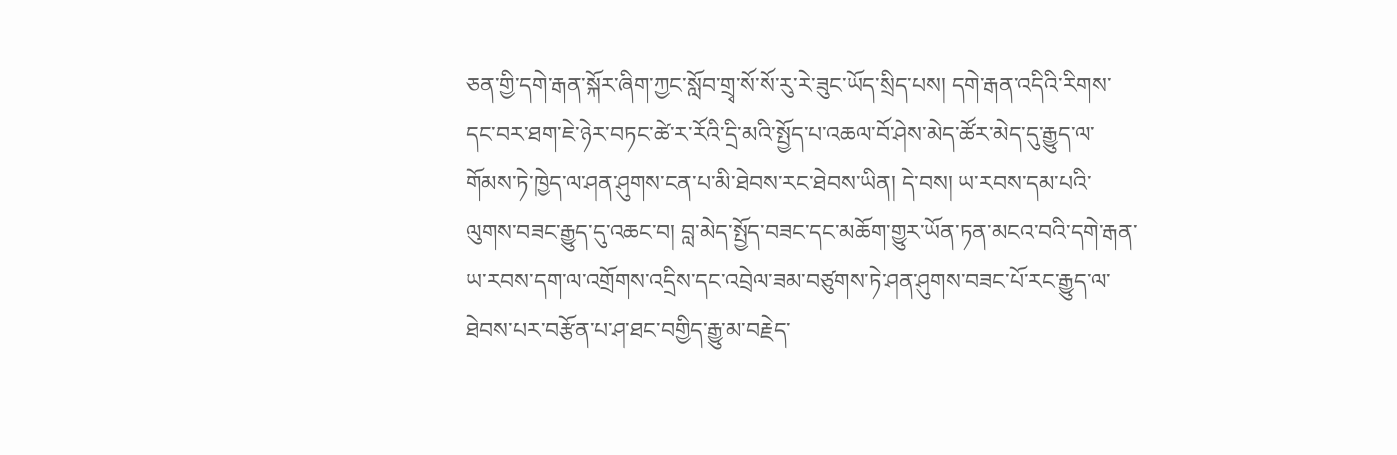ཅན་གྱི་དགེ་རྒན་སྐོར་ཞིག་ཀྱང་སློབ་གྲྭ་སོ་སོ་རུ་རེ་ཟུང་ཡོད་སྲིད་པས། དགེ་རྒན་འདིའི་རིགས་དང་བར་ཐག་ཇེ་ཉེར་བཏང་ཚེ་ར་རོའི་དྲི་མའི་སྤྱོད་པ་འཆལ་བོ་ཤེས་མེད་ཚོར་མེད་དུ་རྒྱུད་ལ་གོམས་ཏེ་ཁྱེད་ལ་ཤན་ཤུགས་ངན་པ་མི་ཐེབས་རང་ཐེབས་ཡིན། དེ་བས། ཡ་རབས་དམ་པའི་ལུགས་བཟང་རྒྱུད་དུ་འཆང་བ། བླ་མེད་སྤྱོད་བཟང་དང་མཆོག་གྱུར་ཡོན་ཏན་མངའ་བའི་དགེ་རྒན་ཡ་རབས་དག་ལ་འགྲོགས་འདྲིས་དང་འབྲེལ་ཟམ་བཙུགས་ཏེ་ཤན་ཤུགས་བཟང་པོ་རང་རྒྱུད་ལ་ཐེབས་པར་བརྩོན་པ་ཤ་ཐང་བགྱིད་རྒྱུ་མ་བརྗེད་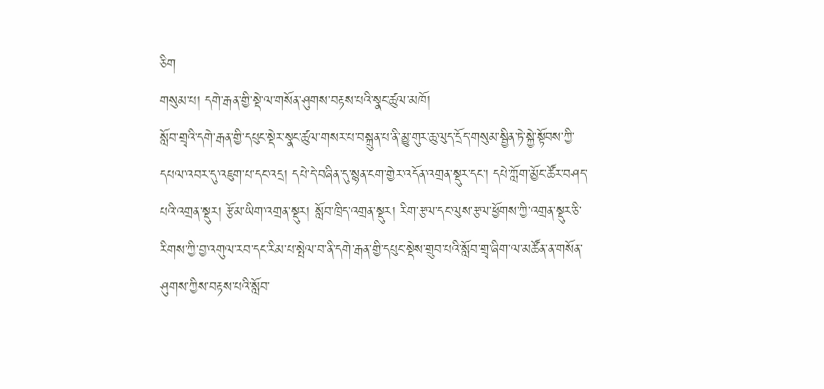ཅིག
གསུམ་པ། དགེ་རྒན་གྱི་སྡེ་ལ་གསོན་ཤུགས་བརྟས་པའི་སྣང་ཚུལ་མཁོ།
སློབ་གྲྭའི་དགེ་རྒན་གྱི་དཔུང་སྡེར་སྣང་ཚུལ་གསར་པ་བསྐྲུན་པ་ནི་མྱུ་གུར་ཆུ་ལུད་དྲོད་གསུམ་སྦྱིན་ཏེ་སྐྱེ་སྟོབས་ཀྱི་དཔལ་འབར་དུ་འཇུག་པ་དང་འདྲ། དཔེ་དེ་བཞིན་དུ་སྙན་ངག་གྱེར་འདོན་འགྲན་སྡུར་དང་། དཔེ་ཀློག་མྱོང་ཚོར་བཤད་པའི་འགྲན་སྡུར། རྩོམ་ཡིག་འགྲན་སྡུར། སློབ་ཁྲིད་འགྲན་སྡུར། རིག་རྩལ་དང་ལུས་རྩལ་ཕྱོགས་ཀྱི་འགྲན་སྡུར་ཅི་རིགས་ཀྱི་བྱ་འགུལ་རབ་དང་རིམ་པ་སྤེལ་བ་ནི་དགེ་རྒན་གྱི་དཔུང་སྡེས་གྲུབ་པའི་སློབ་གྲྭ་ཞིག་ལ་མཚོན་ན་གསོན་ཤུགས་ཀྱིས་བརྟས་པའི་སློབ་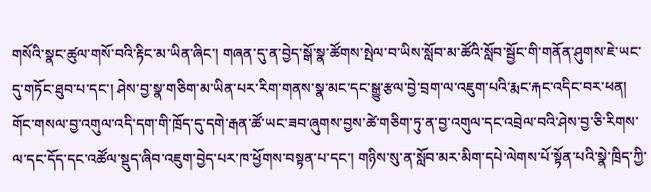གསོའི་སྣང་ཚུལ་གསོ་བའི་རྟིང་མ་ཡིན་ཞིང་། གཞན་དུ་ན་བྱེད་སྒོ་སྣ་ཚོགས་སྤེལ་བ་ཡིས་སློབ་མ་ཚོའི་སློབ་སྦྱོང་གི་གནོན་ཤུགས་ཇེ་ཡང་དུ་གཏོང་ཐུབ་པ་དང་། ཤེས་བྱ་སྣ་གཅིག་མ་ཡིན་པར་རིག་གནས་སྣ་མང་དང་སྒྱུ་རྩལ་བྱེ་བྲག་ལ་འཇུག་པའི་རྨང་རྐང་འདིང་བར་ཕན། གོང་གསལ་བྱ་འགུལ་འདི་དག་གི་ཁྲོད་དུ་དགེ་རྒན་ཚོ་ཡང་ཟབ་ཞུགས་བྱས་ཚེ་གཅིག་ཏུ་ན་བྱ་འགུལ་དང་འབྲེལ་བའི་ཤེས་བྱ་ཅི་རིགས་ལ་དང་དོད་དང་འཚོལ་སྡུད་ཞིབ་འཇུག་བྱེད་པར་ཁ་ཕྱོགས་བསྟན་པ་དང་། གཉིས་སུ་ན་སློབ་མར་མིག་དཔེ་ལེགས་པོ་སྟོན་པའི་སྣེ་ཁྲིད་ཀྱི་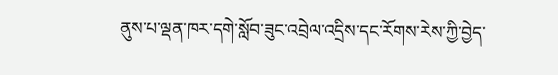ནུས་པ་ལྡན་ཁར་དགེ་སློབ་ཟུང་འབྲེལ་འདྲིས་དང་རོགས་རེས་ཀྱི་བྱེད་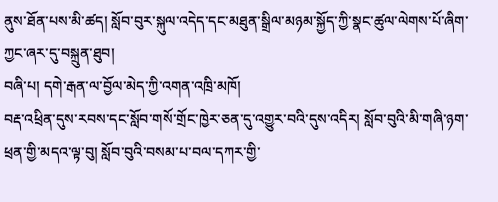ནུས་ཐོན་པས་མི་ཚད། སློབ་བུར་སྐུལ་འདེད་དང་མཐུན་སྒྲིལ་མཉམ་སྐྱོད་ཀྱི་སྣང་ཚུལ་ལེགས་པོ་ཞིག་ཀྱང་ཞར་དུ་བསྐྲུན་ཐུབ།
བཞི་པ། དགེ་རྒན་ལ་བྱོལ་མེད་ཀྱི་འགན་འཁྲི་མཁོ།
བརྡ་འཕྲིན་དུས་རབས་དང་སློབ་གསོ་གྲོང་ཁྱེར་ཅན་དུ་འགྱུར་བའི་དུས་འདིར། སློབ་བུའི་མི་གཞི་ཉག་ཕྲན་གྱི་མདའ་ལྟ་བུ། སློབ་བུའི་བསམ་པ་བལ་དཀར་གྱི་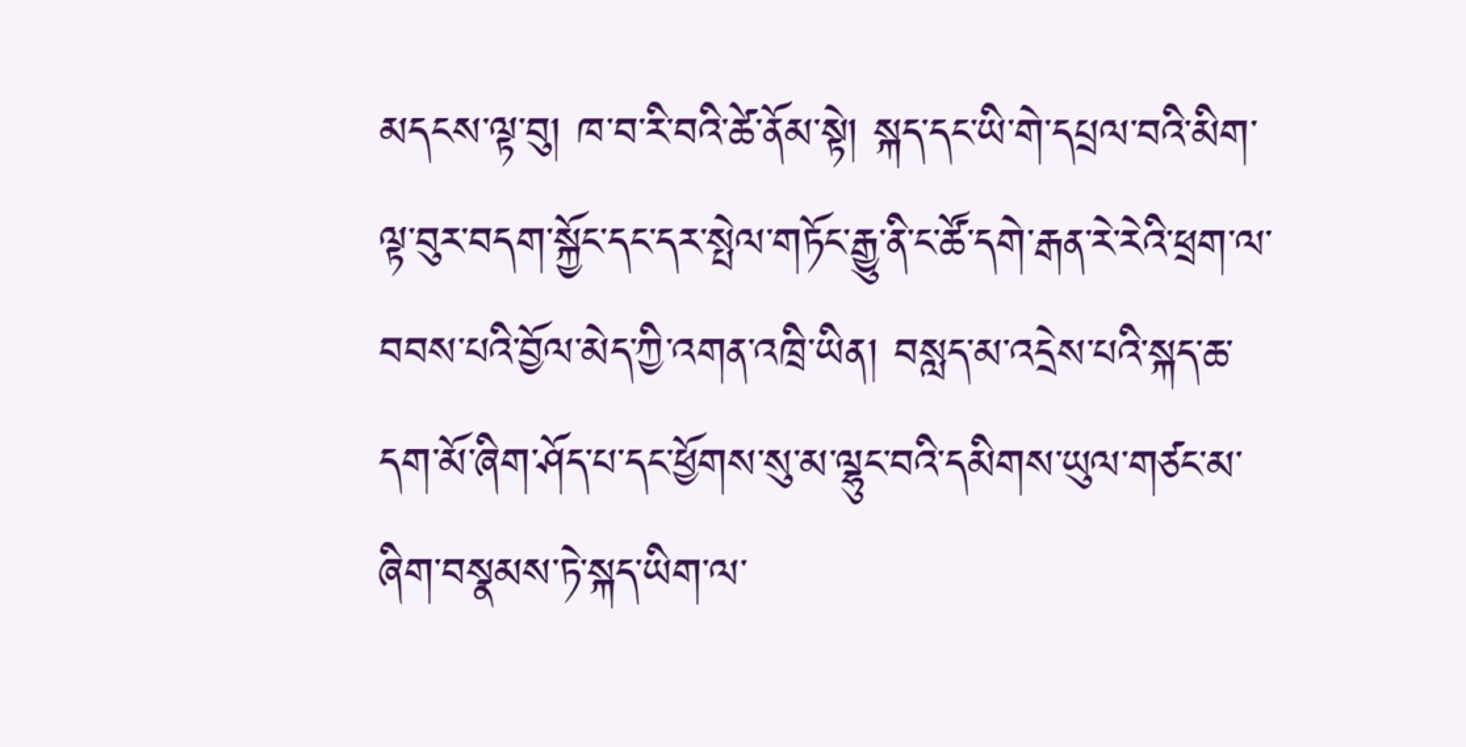མདངས་ལྟ་བུ། ཁ་བ་རི་བའི་ཚེ་ནོམ་སྟེ། སྐད་དང་ཡི་གེ་དཔྲལ་བའི་མིག་ལྟ་བུར་བདག་སྐྱོང་དང་དར་སྤེལ་གཏོང་རྒྱུ་ནི་ང་ཚོ་དགེ་རྒན་རེ་རེའི་ཕྲག་ལ་བབས་པའི་བྱོལ་མེད་ཀྱི་འགན་འཁྲི་ཡིན། བསླད་མ་འདྲེས་པའི་སྐད་ཆ་དག་མོ་ཞིག་ཤོད་པ་དང་ཕྱོགས་སུ་མ་ལྷུང་བའི་དམིགས་ཡུལ་གཙང་མ་ཞིག་བསྣམས་ཏེ་སྐད་ཡིག་ལ་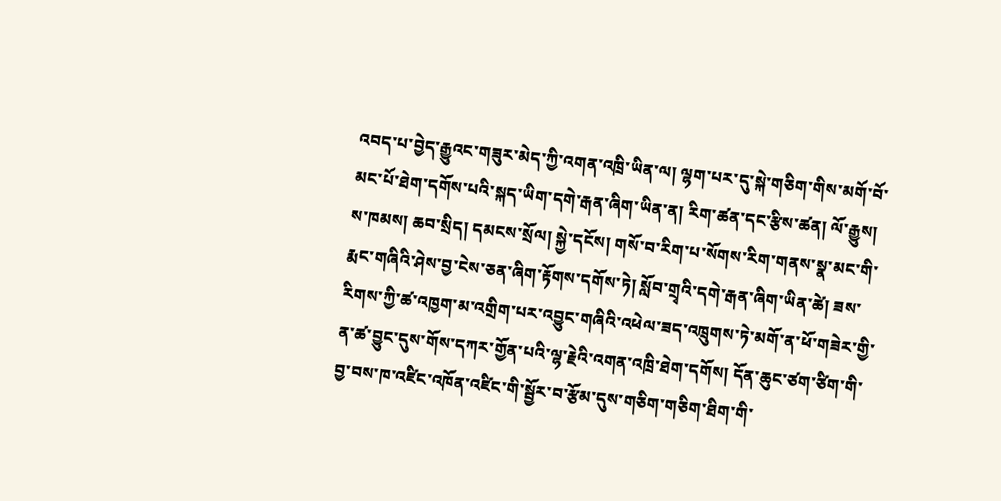འབད་པ་བྱེད་རྒྱུའང་གཟུར་མེད་ཀྱི་འགན་འཁྲི་ཡིན་ལ། ལྷག་པར་དུ་སྐེ་གཅིག་གིས་མགོ་བོ་མང་པོ་ཐེག་དགོས་པའི་སྐད་ཡིག་དགེ་རྒན་ཞིག་ཡིན་ན། རིག་ཚན་དང་རྩིས་ཚན། ལོ་རྒྱུས། ས་ཁམས། ཆབ་སྲིད། དམངས་སྲོལ། སྐྱེ་དངོས། གསོ་བ་རིག་པ་སོགས་རིག་གནས་སྣ་མང་གི་རྨང་གཞིའི་ཤེས་བྱ་ངེས་ཅན་ཞིག་རྟོགས་དགོས་ཏེ། སློབ་གྲྭའི་དགེ་རྒན་ཞིག་ཡིན་ཚེ། ཟས་རིགས་ཀྱི་ཚ་འཁྱག་མ་འགྲིག་པར་འབྱུང་གཞིའི་འཕེལ་ཟད་འཁྲུགས་ཏེ་མགོ་ན་ཕོ་གཟེར་གྱི་ན་ཚ་བྱུང་དུས་གོས་དཀར་གྱོན་པའི་ལྷ་རྗེའི་འགན་འཁྲི་ཐེག་དགོས། དོན་ཆུང་ཙག་ཙིག་གི་བྱ་བས་ཁ་འཛིང་འཁོན་འཛིང་གི་སྦྱོར་བ་རྩོམ་དུས་གཅིག་གཅིག་ཐིག་གི་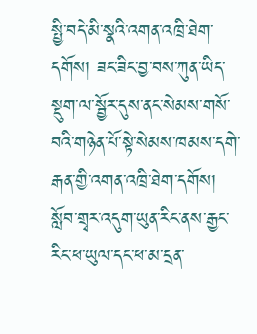སྤྱི་བདེ་མི་སྣའི་འགན་འཁྲི་ཐེག་དགོས། ཟང་ཟིང་བྱ་བས་ཀུན་ཡིད་སྡུག་ལ་སྦྱོར་དུས་ནང་སེམས་གསོ་བའི་གཉེན་པོ་སྟེ་སེམས་ཁམས་དགེ་རྒན་གྱི་འགན་འཁྲི་ཐེག་དགོས། སློབ་གྲྭར་འདུག་ཡུན་རིང་ནས་རྒྱང་རིང་ཕ་ཡུལ་དང་ཕ་མ་དྲན་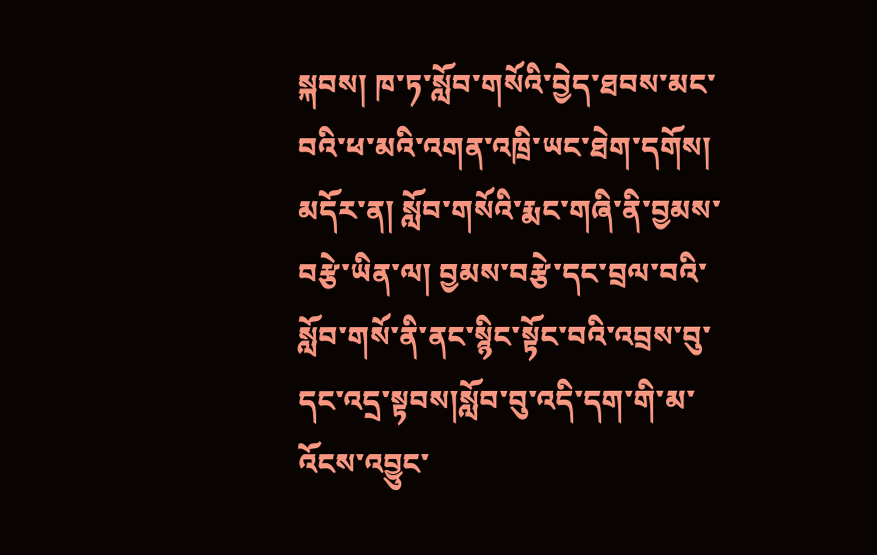སྐབས། ཁ་ཏ་སློབ་གསོའི་བྱེད་ཐབས་མང་བའི་ཕ་མའི་འགན་འཁྲི་ཡང་ཐེག་དགོས། མདོར་ན། སློབ་གསོའི་རྨང་གཞི་ནི་བྱམས་བརྩེ་ཡིན་ལ། བྱམས་བརྩེ་དང་བྲལ་བའི་སློབ་གསོ་ནི་ནང་སྙིང་སྟོང་བའི་འབྲས་བུ་དང་འདྲ་སྟབས།སློབ་བུ་འདི་དག་གི་མ་འོངས་འབྱུང་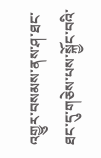འགྱུར་བསམས་ནས་ཤ་ཐང་ཐང་དུ་གཅེས་པས་སྐྱོང་བའི་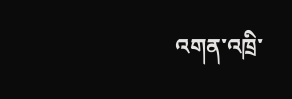འགན་འཁྲི་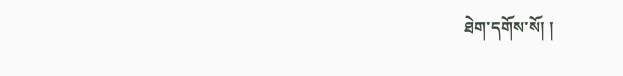ཐེག་དགོས་སོ། །